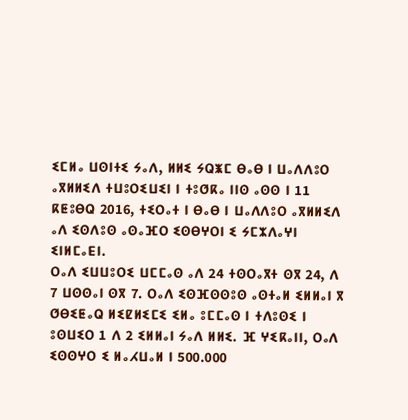ⵉⵎⵍⴰ ⵡⵙⵏⵜⵉ ⵢⴰⴷ, ⵍⵍⵉ ⵢⵕⵥⵎ ⴱⴰⴱ ⵏ ⵡⴰⴷⴷⵓⵔ ⴰⴳⵍⵍⵉⴷ ⵜⵡⵓⵔⵉⵡⵉⵏ ⵏ ⵜⵓⵚⴽⴰ ⵏⵏⵙ ⴰⵙⵙ ⵏ 11 ⴽⵟⵓⴱⵕ 2016, ⵜⵉⵔⴰⵜ ⵏ ⴱⴰⴱ ⵏ ⵡⴰⴷⴷⵓⵔ ⴰⴳⵍⵍⵉⴷ ⴰⴷ ⵉⵙⴷⵓⵙ ⴰⵙⴰⴼⵔ ⵉⵙⴱⵖⵔⵏ ⵉ ⵢⵎⵣⴷⴰⵖⵏ ⵉⵏⵍⵎⴰⴹⵏ.
ⵔⴰⴷ ⵉⵡⵡⵓⵔⵉ ⵡⵎⵎⴰⵙ ⴰⴷ 24 ⵜⵙⵔⴰⴳⵜ ⵙⴳ 24, ⴷ 7 ⵡⵙⵙⴰⵏ ⵙⴳ 7. ⵔⴰⴷ ⵉⵙⴼⵙⵙⵓⵙ ⴰⵙⵜⴰⵍ ⵉⵍⵍⴰⵏ ⴳ ⵚⴱⵉⵟⴰⵕ ⵍⵉⵇⵍⵉⵎⵉ ⵉⵍⴰ ⵓⵎⵎⴰⵙ ⵏ ⵜⴷⵓⵙⵉ ⵏ ⵓⵙⵡⵉⵔ 1 ⴷ 2 ⵉⵍⵍⴰⵏ ⵢⴰⴷ ⵍⵍⵉ. ⴼ ⵖⵉⴽⴰⵏⵏ, ⵔⴰⴷ ⵉⵙⵙⵖⵔ ⵉ ⵍⴰⵃⵡⴰⵍ ⵏ 500.000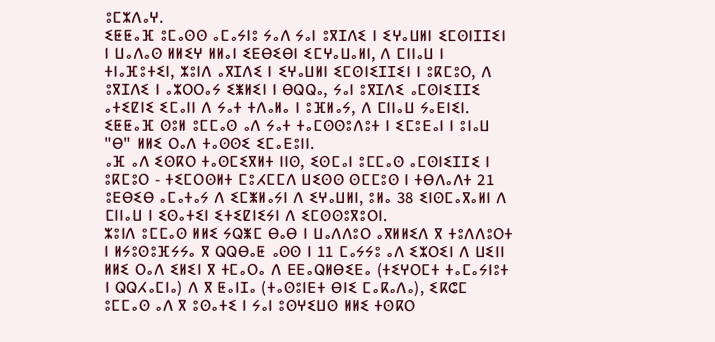ⵓⵎⵣⴷⴰⵖ.
ⵉⵟⵟⴰⴼ ⵓⵎⴰⵙⵙ ⴰⵎⴰⵢⵏⵓ ⵢⴰⴷ ⵢⴰⵏ ⵓⴳⵊⴷⵉ ⵏ ⵉⵖⴰⵡⵍⵏ ⵉⵎⵙⵏⵊⵊⵉⵏ ⵏ ⵡⴰⴷⴰⵙ ⵍⵍⵉⵖ ⵍⵍⴰⵏ ⵉⴹⴱⵉⴱⵏ ⵉⵎⵖⴰⵡⴰⵍⵏ, ⴷ ⵎⵏⵏⴰⵡ ⵏ ⵜⵏⴰⴼⵓⵜⵉⵏ, ⵣⵓⵏⴷ ⴰⴳⵊⴷⵉ ⵏ ⵉⵖⴰⵡⵍⵏ ⵉⵎⵙⵏⵉⵊⵊⵉⵏ ⵏ ⵓⴽⵎⵓⵔ, ⴷ ⵓⴳⵊⴷⵉ ⵏ ⴰⵣⵔⵔⴰⵢ ⵉⵥⵍⵉⵏ ⵏ ⴱⵕⵕⴰ, ⵢⴰⵏ ⵓⴳⵊⴷⵉ ⴰⵎⵙⵏⵉⵊⵊⵉ ⴰⵜⵉⵇⵏⵉ ⵉⵎⴰⵏⵏ ⴷ ⵢⴰⵜ ⵜⴷⴰⵍⴰ ⵏ ⵓⴼⵍⴰⵢ, ⴷ ⵎⵏⵏⴰⵡ ⵢⴰⴹⵏⵉⵏ.
ⵉⵟⵟⴰⴼ ⵙⵓⵍ ⵓⵎⵎⴰⵙ ⴰⴷ ⵢⴰⵜ ⵜⴰⵎⵙⵙⵓⴷⵓⵜ ⵏ ⵉⵎⵓⴹⴰⵏ ⵏ ⵓⵏⴰⵡ "ⴱ" ⵍⵍⵉ ⵔⴰⴷ ⵜⴰⵙⵙⵉ ⵉⵎⴰⴹⵓⵏⵏ.
ⴰⴼ ⴰⴷ ⵉⵙⴽⵔ ⵜⴰⵙⵎⵉⴳⵍⵜ ⵏⵏⵙ, ⵉⵙⵎⴰⵏ ⵓⵎⵎⴰⵙ ⴰⵎⵙⵏⵉⵊⵊⵉ ⵏ ⵓⴽⵎⵓⵔ - ⵜⵉⵎⵔⵙⵍⵜ ⵎⵓⵃⵎⵎⴷ ⵡⵉⵙⵙ ⵙⵎⵎⵓⵙ ⵏ ⵜⴱⴷⴰⴷⵜ 21 ⵓⴹⴱⵉⴱ ⴰⵎⴰⵜⴰⵢ ⴷ ⵉⵎⵥⵍⴰⵢⵏ ⴷ ⵉⵖⴰⵡⵍⵏ, ⵓⵍⴰ 38 ⵉⵏⵙⵎⴰⴳⴰⵍⵏ ⴷ ⵎⵏⵏⴰⵡ ⵏ ⵉⵙⴰⵜⵉⵏ ⵉⵜⵉⵇⵏⵉⵢⵏ ⴷ ⵉⵎⵙⵙⵓⴳⵓⵔⵏ.
ⵣⵓⵏⴷ ⵓⵎⵎⴰⵙ ⵍⵍⵉ ⵢⵕⵥⵎ ⴱⴰⴱ ⵏ ⵡⴰⴷⴷⵓⵔ ⴰⴳⵍⵍⵉⴷ ⴳ ⵜⵓⴷⴷⵓⵔⵜ ⵏ ⵍⵢⵓⵙⵓⴼⵢⵢⴰ ⴳ ⵕⵕⴱⴰⵟ ⴰⵙⵙ ⵏ 11 ⵎⴰⵢⵢⵓ ⴰⴷ ⵉⵣⵔⵉⵏ ⴷ ⵡⵉⵏⵏ ⵍⵍⵉ ⵔⴰⴷ ⵉⵍⵉⵏ ⴳ ⵜⵎⴰⵔⴰ ⴷ ⴹⴹⴰⵕⵍⴱⵉⴹⴰ (ⵜⵉⵖⵔⵎⵜ ⵜⴰⵎⴰⵢⵏⵓⵜ ⵏ ⵕⵕⵃⴰⵎⵏⴰ) ⴷ ⴳ ⵟⴰⵏⵊⴰ (ⵜⴰⵙⵓⵏⴹⵜ ⴱⵏⵉ ⵎⴰⴽⴰⴷⴰ), ⵉⴽⵛⵎ ⵓⵎⵎⴰⵙ ⴰⴷ ⴳ ⵓⵙⴰⵜⵉ ⵏ ⵢⴰⵏ ⵓⵙⵖⵉⵡⵙ ⵍⵍⵉ ⵜⵙⴽⵔ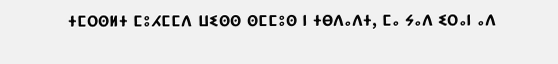ⵜⵎⵔⵙⵍⵜ ⵎⵓⵃⵎⵎⴷ ⵡⵉⵙⵙ ⵙⵎⵎⵓⵙ ⵏ ⵜⴱⴷⴰⴷⵜ, ⵎⴰ ⵢⴰⴷ ⵉⵔⴰⵏ ⴰⴷ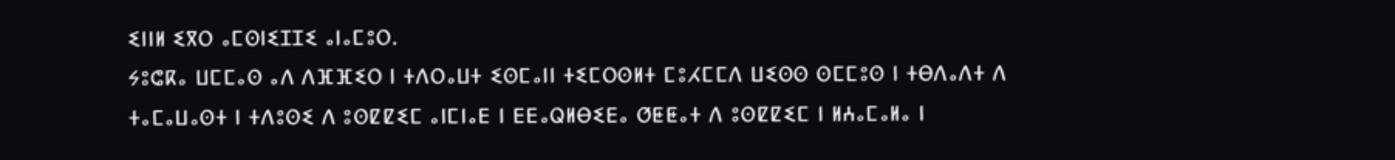ⵉⵏⵏⵍ ⵉⴳⵔ ⴰⵎⵙⵏⵉⵊⵊⵉ ⴰⵏⴰⵎⵓⵔ.
ⵢⵓⵛⴽⴰ ⵡⵎⵎⴰⵙ ⴰⴷ ⴷⴼⴼⵉⵔ ⵏ ⵜⴷⵔⴰⵡⵜ ⵉⵙⵎⴰⵏⵏ ⵜⵉⵎⵔⵙⵍⵜ ⵎⵓⵃⵎⵎⴷ ⵡⵉⵙⵙ ⵙⵎⵎⵓⵙ ⵏ ⵜⴱⴷⴰⴷⵜ ⴷ ⵜⴰⵎⴰⵡⴰⵙⵜ ⵏ ⵜⴷⵓⵙⵉ ⴷ ⵓⵙⵇⵇⵉⵎ ⴰⵏⵎⵏⴰⴹ ⵏ ⴹⴹⴰⵕⵍⴱⵉⴹⴰ ⵚⵟⵟⴰⵜ ⴷ ⵓⵙⵇⵇⵉⵎ ⵏ ⵍⵄⴰⵎⴰⵍⴰ ⵏ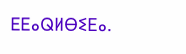ⴹⴹⴰⵕⵍⴱⵉⴹⴰ.